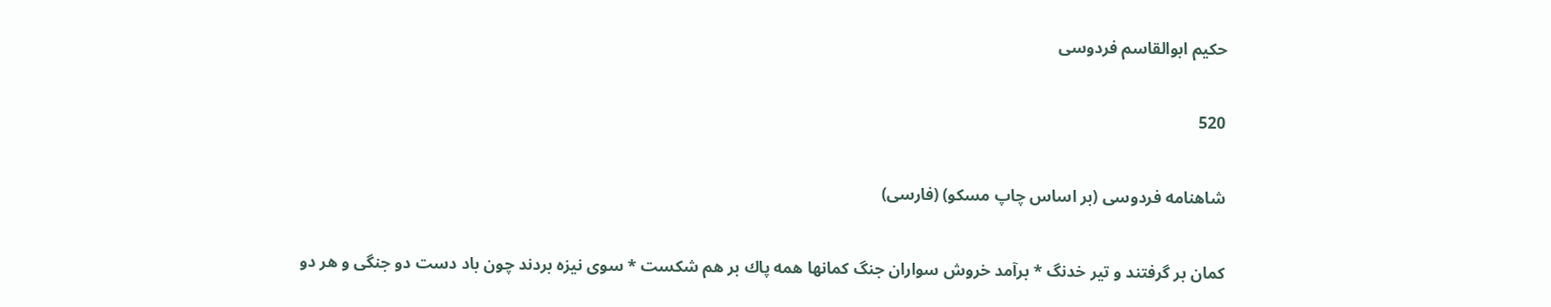حكيم ابوالقاسم فردوسى

520

شاهنامه فردوسى (بر اساس چاپ مسكو) (فارسى)

كمان بر گرفتند و تير خدنگ * برآمد خروش سواران جنگ كمانها همه پاك بر هم شكست * سوى نيزه بردند چون باد دست دو جنگى و هر دو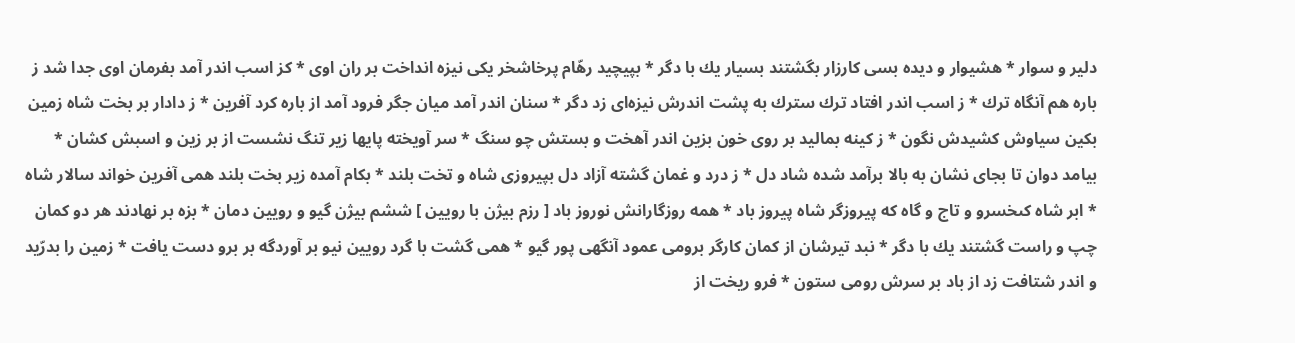دلير و سوار * هشيوار و ديده بسى كارزار بگشتند بسيار يك با دگر * بپيچيد رهّام پرخاشخر يكى نيزه انداخت بر ران اوى * كز اسب اندر آمد بفرمان اوى جدا شد ز باره هم آنگاه ترك * ز اسب اندر افتاد ترك سترك به پشت اندرش نيزه‌اى زد دگر * سنان اندر آمد ميان جگر فرود آمد از باره كرد آفرين * ز دادار بر بخت شاه زمين بكين سياوش كشيدش نگون * ز كينه بماليد بر روى خون بزين اندر آهخت و بستش چو سنگ * سر آويخته پايها زير تنگ نشست از بر زين و اسبش كشان * بيامد دوان تا بجاى نشان به بالا برآمد شده شاد دل * ز درد و غمان گشته آزاد دل بپيروزى شاه و تخت بلند * بكام آمده زير بخت بلند همى آفرين خواند سالار شاه * ابر شاه كىخسرو و تاج و گاه كه پيروزگر شاه پيروز باد * همه روزگارانش نوروز باد [ رزم بيژن با رويين ] ششم بيژن گيو و رويين دمان * بزه بر نهادند هر دو كمان چپ و راست گشتند يك با دگر * نبد تيرشان از كمان كارگر برومى عمود آنگهى پور گيو * همى گشت با گرد رويين نيو بر آوردگه بر برو دست يافت * زمين را بدرّيد و اندر شتافت زد از باد بر سرش رومى ستون * فرو ريخت از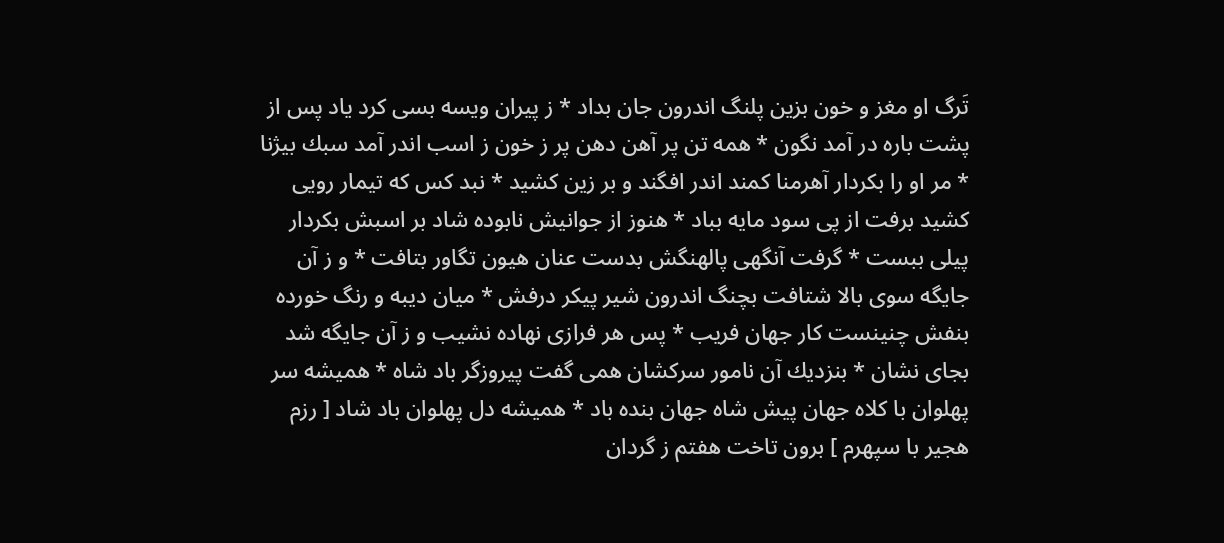تَرگ او مغز و خون بزين پلنگ اندرون جان بداد * ز پيران ويسه بسى كرد ياد پس از پشت باره در آمد نگون * همه تن پر آهن دهن پر ز خون ز اسب اندر آمد سبك بيژنا * مر او را بكردار آهرمنا كمند اندر افگند و بر زين كشيد * نبد كس كه تيمار رويى كشيد برفت از پى سود مايه بباد * هنوز از جوانيش نابوده شاد بر اسبش بكردار پيلى ببست * گرفت آنگهى پالهنگش بدست عنان هيون تگاور بتافت * و ز آن جايگه سوى بالا شتافت بچنگ اندرون شير پيكر درفش * ميان ديبه و رنگ خورده بنفش چنينست كار جهان فريب * پس هر فرازى نهاده نشيب و ز آن جايگه شد بجاى نشان * بنزديك آن نامور سركشان همى گفت پيروزگر باد شاه * هميشه سر پهلوان با كلاه جهان پيش شاه جهان بنده باد * هميشه دل پهلوان باد شاد [ رزم هجير با سپهرم ] برون تاخت هفتم ز گردان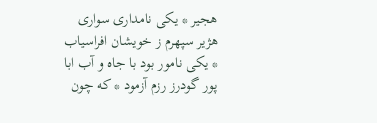هجير * يكى نامدارى سوارى هژير سپهرم ز خويشان افراسياب * يكى نامور بود با جاه و آب ابا پور گودرز رزم آزمود * كه چون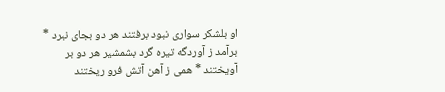او بلشكر سوارى نبود برفتند هر دو بجاى نبرد * برآمد ز آوردگه تيره گرد بشمشير هر دو بر آويختند * همى ز آهن آتش فرو ريختند